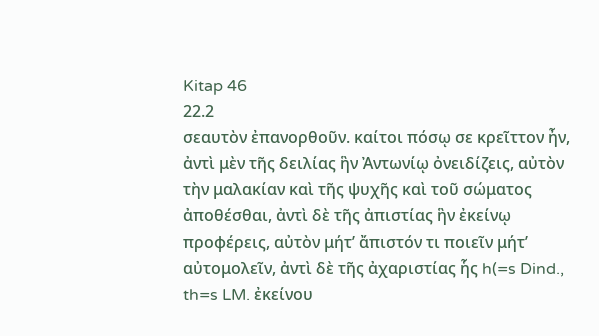Kitap 46
22.2
σεαυτὸν ἐπανορθοῦν. καίτοι πόσῳ σε κρεῖττον ἦν, ἀντὶ μὲν τῆς δειλίας ἣν Ἀντωνίῳ ὀνειδίζεις, αὐτὸν τὴν μαλακίαν καὶ τῆς ψυχῆς καὶ τοῦ σώματος ἀποθέσθαι, ἀντὶ δὲ τῆς ἀπιστίας ἣν ἐκείνῳ προφέρεις, αὐτὸν μήτʼ ἄπιστόν τι ποιεῖν μήτʼ αὐτομολεῖν, ἀντὶ δὲ τῆς ἀχαριστίας ἧς h(=s Dind., th=s LM. ἐκείνου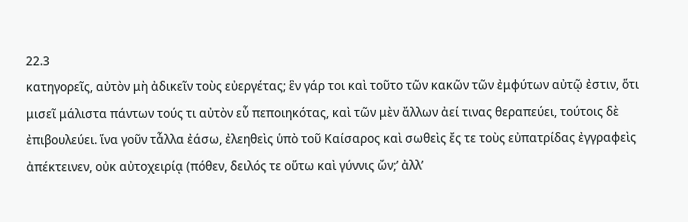22.3
κατηγορεῖς, αὐτὸν μὴ ἀδικεῖν τοὺς εὐεργέτας; ἓν γάρ τοι καὶ τοῦτο τῶν κακῶν τῶν ἐμφύτων αὐτῷ ἐστιν, ὅτι μισεῖ μάλιστα πάντων τούς τι αὐτὸν εὖ πεποιηκότας, καὶ τῶν μὲν ἄλλων ἀεί τινας θεραπεύει, τούτοις δὲ ἐπιβουλεύει. ἵνα γοῦν τἆλλα ἐάσω, ἐλεηθεὶς ὑπὸ τοῦ Καίσαρος καὶ σωθεὶς ἔς τε τοὺς εὐπατρίδας ἐγγραφεὶς ἀπέκτεινεν, οὐκ αὐτοχειρίᾳ (πόθεν, δειλός τε οὕτω καὶ γύννις ὤν;ʼ ἀλλʼ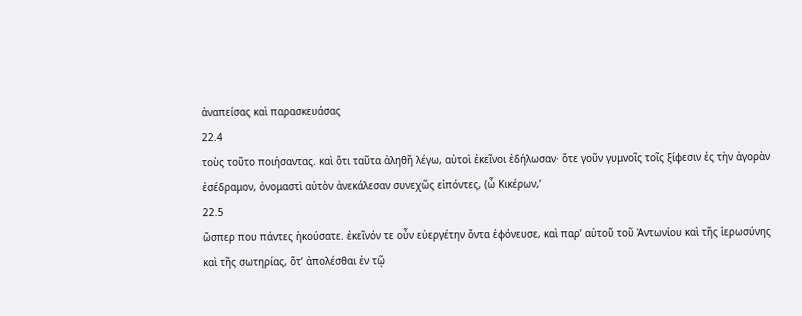ἀναπείσας καὶ παρασκευάσας
22.4
τοὺς τοῦτο ποιήσαντας. καὶ ὅτι ταῦτα ἀληθῆ λέγω, αὐτοὶ ἐκεῖνοι ἐδήλωσαν· ὅτε γοῦν γυμνοῖς τοῖς ξίφεσιν ἐς τὴν ἀγορὰν ἐσέδραμον, ὀνομαστὶ αὐτὸν ἀνεκάλεσαν συνεχῶς εἰπόντες, (ὦ Κικέρων,ʼ
22.5
ὥσπερ που πάντες ἠκούσατε. ἐκεῖνόν τε οὖν εὐεργέτην ὄντα ἐφόνευσε, καὶ παρʼ αὐτοῦ τοῦ Ἀντωνίου καὶ τῆς ἱερωσύνης καὶ τῆς σωτηρίας, ὅτʼ ἀπολέσθαι ἐν τῷ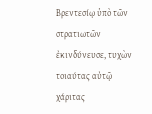Βρεντεσίῳ ὑπὸ τῶν στρατιωτῶν ἐκινδύνευσε, τυχὼν τοιαύτας αὐτῷ χάριτας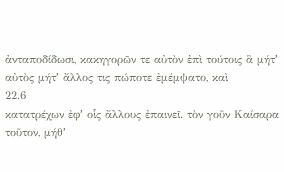ἀνταποδίδωσι, κακηγορῶν τε αὐτὸν ἐπὶ τούτοις ἃ μήτʼ αὐτὸς μήτʼ ἄλλος τις πώποτε ἐμέμψατο, καὶ
22.6
κατατρέχων ἐφʼ οἷς ἄλλους ἐπαινεῖ. τὸν γοῦν Καίσαρα τοῦτον, μήθʼ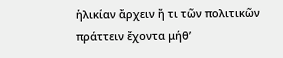ἡλικίαν ἄρχειν ἤ τι τῶν πολιτικῶν πράττειν ἔχοντα μήθʼ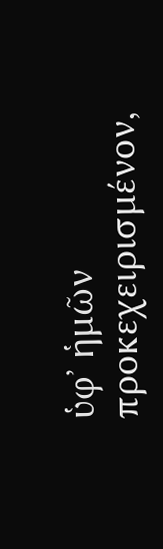ὑφʼ ἡμῶν προκεχειρισμένον,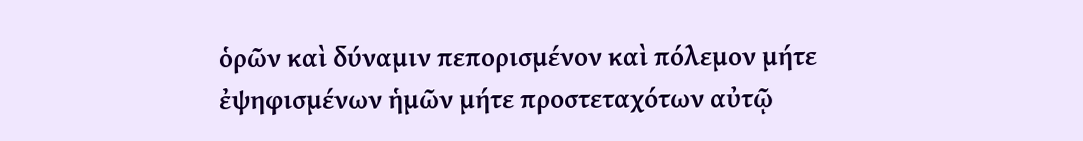ὁρῶν καὶ δύναμιν πεπορισμένον καὶ πόλεμον μήτε ἐψηφισμένων ἡμῶν μήτε προστεταχότων αὐτῷ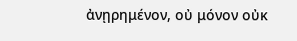ἀνῃρημένον, οὐ μόνον οὐκ